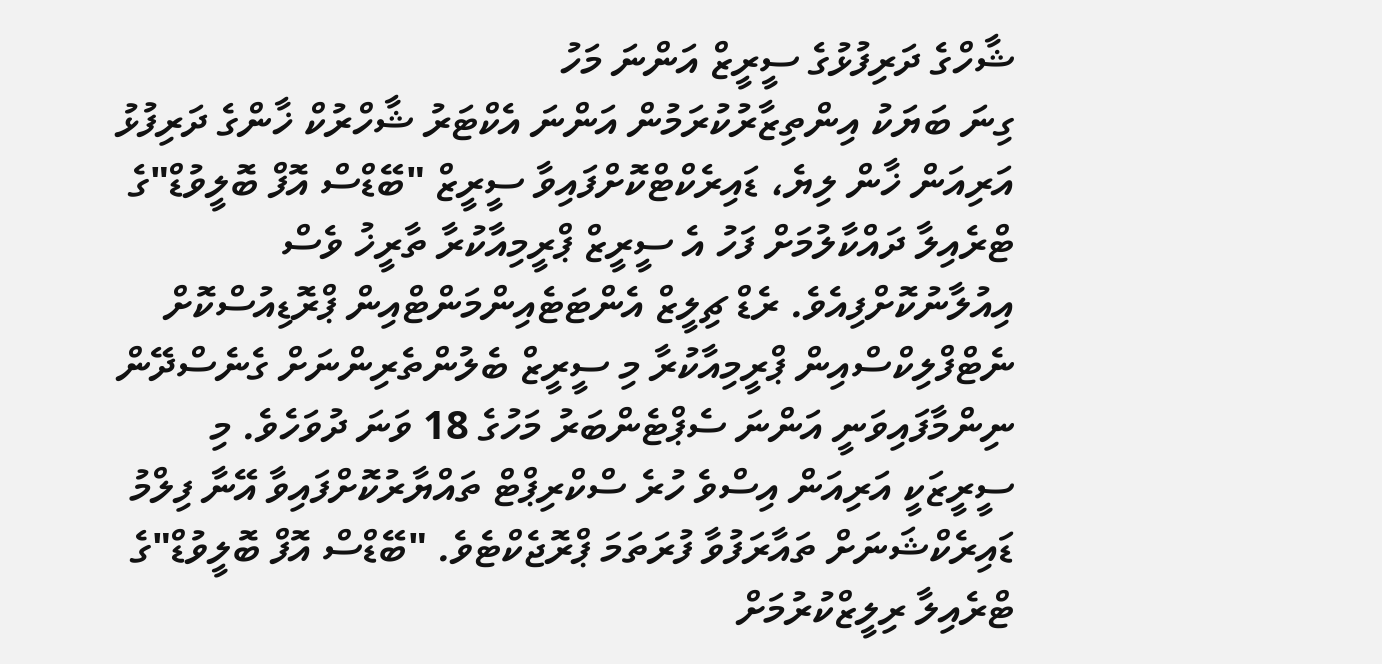ޝާހްގެ ދަރިފުޅުގެ ސީރީޒް އަންނަ މަހު
ގިނަ ބަޔަކު އިންތިޒާރުކުރަމުން އަންނަ އެކްޓަރު ޝާހްރުކް ޚާންގެ ދަރިފުޅު އަރިއަން ޚާން ލިޔެ، ޑައިރެކްޓްކޮށްފައިވާ ސީރީޒް "ބޭޑްސް އޮފް ބޮލީވުޑް"ގެ ޓްރެއިލާ ދައްކާލުމަށް ފަހު އެ ސީރީޒް ޕްރީމިއާކުރާ ތާރީޚު ވެސް އިއުލާނުކޮށްފިއެވެ. ރެޑް ޗިލީޒް އެންޓަޓެއިންމަންޓްއިން ޕްރޮޑިއުސްކޮށް ނެޓްފްލިކްސްއިން ޕްރީމިއާކުރާ މި ސީރީޒް ބެލުންތެރިންނަށް ގެނެސްދޭން ނިންމާފައިވަނީ އަންނަ ސެޕްޓެންބަރު މަހުގެ 18 ވަނަ ދުވަހެވެ. މި ސީރީޒަކީ އަރިއަން އިސްވެ ހުރެ ސްކްރިޕްޓް ތައްޔާރުކޮށްފައިވާ އޭނާ ފިލްމު ޑައިރެކްޝަނަށް ތައާރަފުވާ ފުރަތަމަ ޕްރޮޖެކްޓެވެ. "ބޭޑްސް އޮފް ބޮލީވުޑް"ގެ ޓްރެއިލާ ރިލީޒްކުރުމަށް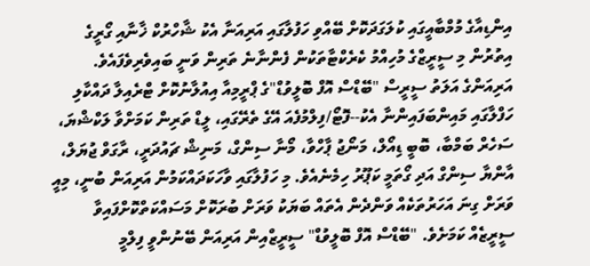އިންޑިއާގެ މުމްބާއީގައި ކުލަގަދަކޮށް ބޭއްވި ހަފުލާގައި އަރިއަނާ އެކު ޝާހްރުކް ޚާނާއި ގޯރީގެ އިތުރުން މި ސީރީޒްގެ މުހިއްމު ކެރެކްޓާތަކުން ފެންނާނެ ތަރިން ވަނީ ބައިވެރިވެފައެވެ. އަރިއަންގެ އަލަތު ސީރީސް "ބޭޑްސް އޮފް ބޮލީވުޑް"ގެ ޕްރީމިއާ އިއުލާނުކޮށް ޓްރެއިލާ ދައްކާލި ހަފްލާގައި މައިންބަފައިންނާ އެކު--ފޮޓޯ/ފިލްމުފެއަ އޭގެ ތެރޭގައި، ލީޑް ތަރިން ކަމަށްވާ ލަކްޝްޔަ، ސަހެރް ބަމްބާ، ބޮބީ ޑިއޯލް، މަނޯޖު ޕާހްވާ، މޯނާ ސިންގް، މަނިޝް ޗައުދަރީ، ރާގަވް ޖުޔަލް، އާންޔާ ސިންގް އަދި ގޯތަމީ ކަޕޫރު ހިމެނެއެވެ. މި ހަފުލާގައި ވާހަކަދައްކަމުން އަރިއަން ބުނީ، މިއީ ވަރަށް ގިނަ އަހަރުތަކެއް ވަންދެން އެތައް ބަޔަކު ވަރަށް ބުރަކޮށް މަސައްކަތްކޮށްފައިވާ ސީރީޒެއް ކަމަށެވެ. "ބޭޑްސް އޮފް ބޮލީވުޑް" ސީރީޒްއިން އަރިއަން ބޭނުންވީ ފިލްމީ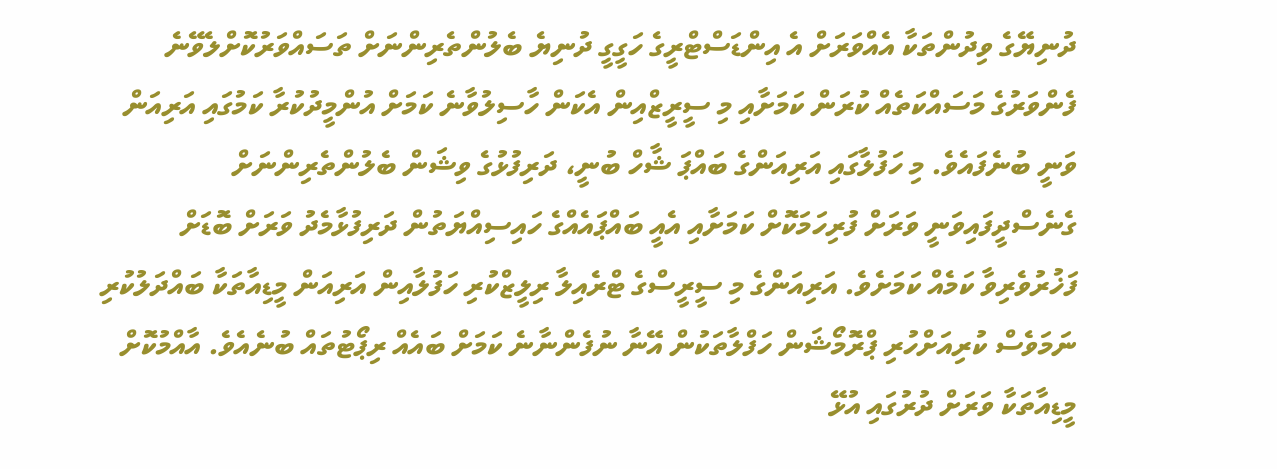ދުނިޔޭގެ ވިދުންތަކާ އެއްވަރަށް އެ އިންޑަސްޓްރީގެ ހަގީގީ ދުނިޔެ ބެލުންތެރިންނަށް ތަސައްވަރުކޮށްލެވޭނެ ފެންވަރުގެ މަސައްކަތެއް ކުރަން ކަމަށާއި މި ސީރީޒްއިން އެކަން ހާސިލުވާނެ ކަމަށް އުންމީދުކުރާ ކަމުގައި އަރިއަން ވަނީ ބުނެފައެވެ. މި ހަފުލާގައި އަރިއަންގެ ބައްޕަ ޝާހް ބުނީ، ދަރިފުޅުގެ ވިޝަން ބެލުންތެރިންނަށް ގެނެސްދީފައިވަނީ ވަރަށް ފުރިހަމަކޮށް ކަމަށާއި އެއީ ބައްޕައެއްގެ ހައިސިއްޔަތުން ދަރިފުޅާމެދު ވަރަށް ބޮޑަށް ފަޚުރުވެރިވާ ކަމެއް ކަމަށެވެ. އަރިއަންގެ މި ސީރީސްގެ ޓްރެއިލާ ރިލީޒްކުރި ހަފުލާއިން އަރިއަން މީޑިއާތަކާ ބައްދަލުކުރި ނަމަވެސް ކުރިއަށްހުރި ޕްރޮމޯޝަން ހަފްލާތަކުން އޭނާ ނުފެންނާނެ ކަމަށް ބައެއް ރިޕޯޓުތައް ބުނެއެވެ. އާއްމުކޮށް މީޑިއާތަކާ ވަރަށް ދުރުގައި އުޅޭ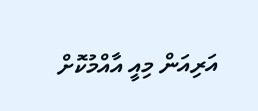އަރިއަން މިއީ އާއްމުކޮށް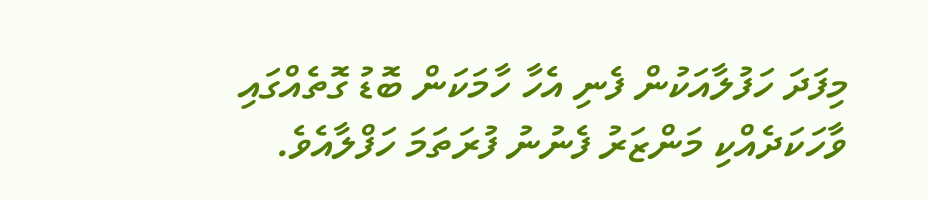މިފަދަ ހަފުލާއަކުން ފެނި އެހާ ހާމަކަން ބޮޑު ގޮތެއްގައި ވާހަކަދެއްކި މަންޒަރު ފެނުނު ފުރަތަމަ ހަފްލާއެވެ.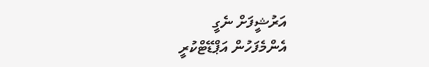އަރުޝީފަށް ނެގީ
އެންމެފަހުން އަޕްޑޭޓްކުރީ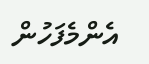އެންމެފަހުން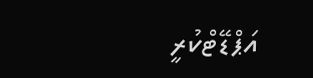އަޕްޑޭޓްކުރީ